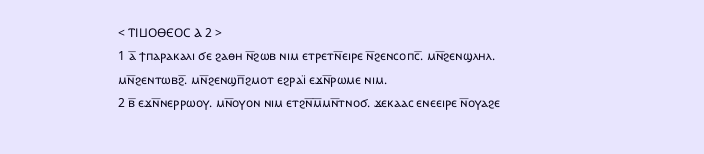< ⲦⲒⳘⲞⲐⲈⲞⲤ Ⲁ 2 >
1 ⲁ̅ ϯⲡⲁⲣⲁⲕⲁⲗⲓ ϭⲉ ϩⲁⲑⲏ ⲛ̅ϩⲱⲃ ⲛⲓⲙ ⲉⲧⲣⲉⲧⲛ̅ⲉⲓⲣⲉ ⲛ̅ϩⲉⲛⲥⲟⲡⲥ̅. ⲙⲛ̅ϩⲉⲛϣⲗⲏⲗ. ⲙⲛ̅ϩⲉⲛⲧⲱⲃϩ̅. ⲙⲛ̅ϩⲉⲛϣⲡ̅ϩⲙⲟⲧ ⲉϩⲣⲁⲓ̈ ⲉϫⲛ̅ⲣⲱⲙⲉ ⲛⲓⲙ.
2 ⲃ̅ ⲉϫⲛ̅ⲛⲉⲣⲣⲱⲟⲩ. ⲙⲛ̅ⲟⲩⲟⲛ ⲛⲓⲙ ⲉⲧϩⲛ̅ⲙ̅ⲙⲛ̅ⲧⲛⲟϭ. ϫⲉⲕⲁⲁⲥ ⲉⲛⲉⲉⲓⲣⲉ ⲛ̅ⲟⲩⲁϩⲉ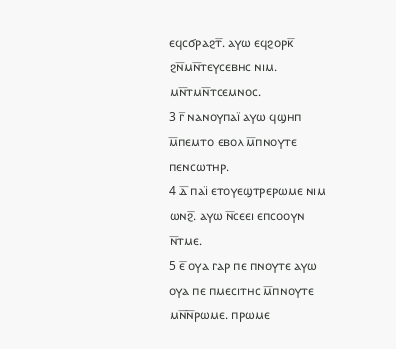ⲉϥⲥϭⲣⲁϩⲧ̅. ⲁⲩⲱ ⲉϥϩⲟⲣⲕ̅ ϩⲛ̅ⲙⲛ̅ⲧⲉⲩⲥⲉⲃⲏⲥ ⲛⲓⲙ. ⲙⲛ̅ⲧⲙⲛ̅ⲧⲥⲉⲙⲛⲟⲥ.
3 ⲅ̅ ⲛⲁⲛⲟⲩⲡⲁⲓ̈ ⲁⲩⲱ ϥϣⲏⲡ ⲙ̅ⲡⲉⲙⲧⲟ ⲉⲃⲟⲗ ⲙ̅ⲡⲛⲟⲩⲧⲉ ⲡⲉⲛⲥⲱⲧⲏⲣ.
4 ⲇ̅ ⲡⲁⲓ̈ ⲉⲧⲟⲩⲉϣⲧⲣⲉⲣⲱⲙⲉ ⲛⲓⲙ ⲱⲛϩ̅. ⲁⲩⲱ ⲛ̅ⲥⲉⲉⲓ ⲉⲡⲥⲟⲟⲩⲛ ⲛ̅ⲧⲙⲉ.
5 ⲉ̅ ⲟⲩⲁ ⲅⲁⲣ ⲡⲉ ⲡⲛⲟⲩⲧⲉ ⲁⲩⲱ ⲟⲩⲁ ⲡⲉ ⲡⲙⲉⲥⲓⲧⲏⲥ ⲙ̅ⲡⲛⲟⲩⲧⲉ ⲙⲛ̅ⲛ̅ⲣⲱⲙⲉ. ⲡⲣⲱⲙⲉ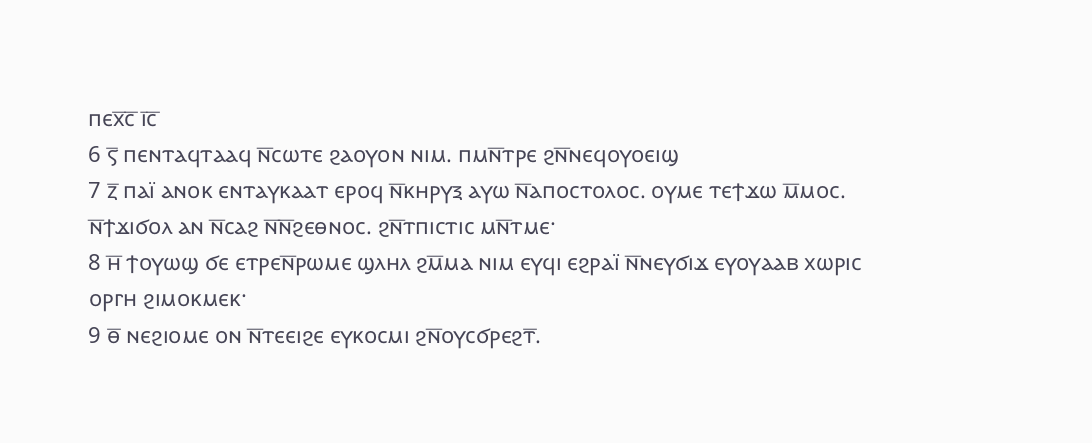ⲡⲉⲭ̅ⲥ̅ ⲓ̅ⲥ̅
6 ⲋ̅ ⲡⲉⲛⲧⲁϥⲧⲁⲁϥ ⲛ̅ⲥⲱⲧⲉ ϩⲁⲟⲩⲟⲛ ⲛⲓⲙ. ⲡⲙⲛ̅ⲧⲣⲉ ϩⲛ̅ⲛⲉϥⲟⲩⲟⲉⲓϣ
7 ⲍ̅ ⲡⲁⲓ̈ ⲁⲛⲟⲕ ⲉⲛⲧⲁⲩⲕⲁⲁⲧ ⲉⲣⲟϥ ⲛ̅ⲕⲏⲣⲩⲝ ⲁⲩⲱ ⲛ̅ⲁⲡⲟⲥⲧⲟⲗⲟⲥ. ⲟⲩⲙⲉ ⲧⲉϯϫⲱ ⲙ̅ⲙⲟⲥ. ⲛ̅ϯϫⲓϭⲟⲗ ⲁⲛ ⲛ̅ⲥⲁϩ ⲛ̅ⲛ̅ϩⲉⲑⲛⲟⲥ. ϩⲛ̅ⲧⲡⲓⲥⲧⲓⲥ ⲙⲛ̅ⲧⲙⲉ·
8 ⲏ̅ ϯⲟⲩⲱϣ ϭⲉ ⲉⲧⲣⲉⲛ̅ⲣⲱⲙⲉ ϣⲗⲏⲗ ϩⲙ̅ⲙⲁ ⲛⲓⲙ ⲉⲩϥⲓ ⲉϩⲣⲁⲓ̈ ⲛ̅ⲛⲉⲩϭⲓϫ ⲉⲩⲟⲩⲁⲁⲃ ⲭⲱⲣⲓⲥ ⲟⲣⲅⲏ ϩⲓⲙⲟⲕⲙⲉⲕ·
9 ⲑ̅ ⲛⲉϩⲓⲟⲙⲉ ⲟⲛ ⲛ̅ⲧⲉⲉⲓϩⲉ ⲉⲩⲕⲟⲥⲙⲓ ϩⲛ̅ⲟⲩⲥϭⲣⲉϩⲧ̅.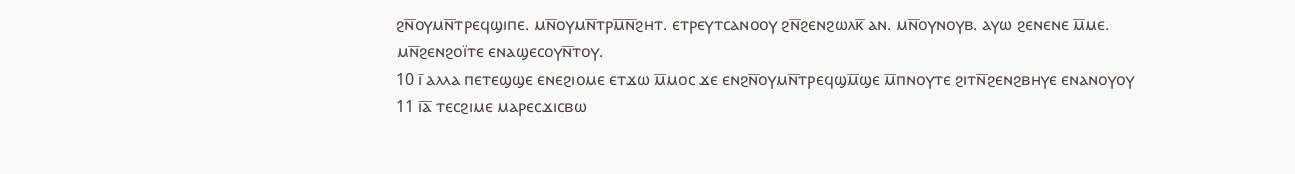ϩⲛ̅ⲟⲩⲙⲛ̅ⲧⲣⲉϥϣⲓⲡⲉ. ⲙⲛ̅ⲟⲩⲙⲛ̅ⲧⲣⲙ̅ⲛ̅ϩⲏⲧ. ⲉⲧⲣⲉⲩⲧⲥⲁⲛⲟⲟⲩ ϩⲛ̅ϩⲉⲛϩⲱⲗⲕ̅ ⲁⲛ. ⲙⲛ̅ⲟⲩⲛⲟⲩⲃ. ⲁⲩⲱ ϩⲉⲛⲉⲛⲉ ⲙ̅ⲙⲉ. ⲙⲛ̅ϩⲉⲛϩⲟⲓ̈ⲧⲉ ⲉⲛⲁϣⲉⲥⲟⲩⲛ̅ⲧⲟⲩ.
10 ⲓ̅ ⲁⲗⲗⲁ ⲡⲉⲧⲉϣϣⲉ ⲉⲛⲉϩⲓⲟⲙⲉ ⲉⲧϫⲱ ⲙ̅ⲙⲟⲥ ϫⲉ ⲉⲛϩⲛ̅ⲟⲩⲙⲛ̅ⲧⲣⲉϥϣⲙ̅ϣⲉ ⲙ̅ⲡⲛⲟⲩⲧⲉ ϩⲓⲧⲛ̅ϩⲉⲛϩⲃⲏⲩⲉ ⲉⲛⲁⲛⲟⲩⲟⲩ
11 ⲓ̅ⲁ̅ ⲧⲉⲥϩⲓⲙⲉ ⲙⲁⲣⲉⲥϫⲓⲥⲃⲱ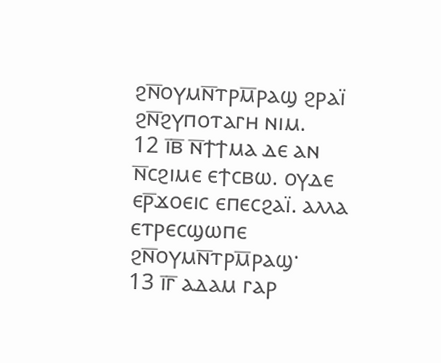ϩⲛ̅ⲟⲩⲙⲛ̅ⲧⲣⲙ̅ⲣⲁϣ ϩⲣⲁⲓ̈ ϩⲛ̅ϩⲩⲡⲟⲧⲁⲅⲏ ⲛⲓⲙ.
12 ⲓ̅ⲃ̅ ⲛ̅ϯϯⲙⲁ ⲇⲉ ⲁⲛ ⲛ̅ⲥϩⲓⲙⲉ ⲉϯⲥⲃⲱ. ⲟⲩⲇⲉ ⲉⲣ̅ϫⲟⲉⲓⲥ ⲉⲡⲉⲥϩⲁⲓ̈. ⲁⲗⲗⲁ ⲉⲧⲣⲉⲥϣⲱⲡⲉ ϩⲛ̅ⲟⲩⲙⲛ̅ⲧⲣⲙ̅ⲣⲁϣ·
13 ⲓ̅ⲅ̅ ⲁⲇⲁⲙ ⲅⲁⲣ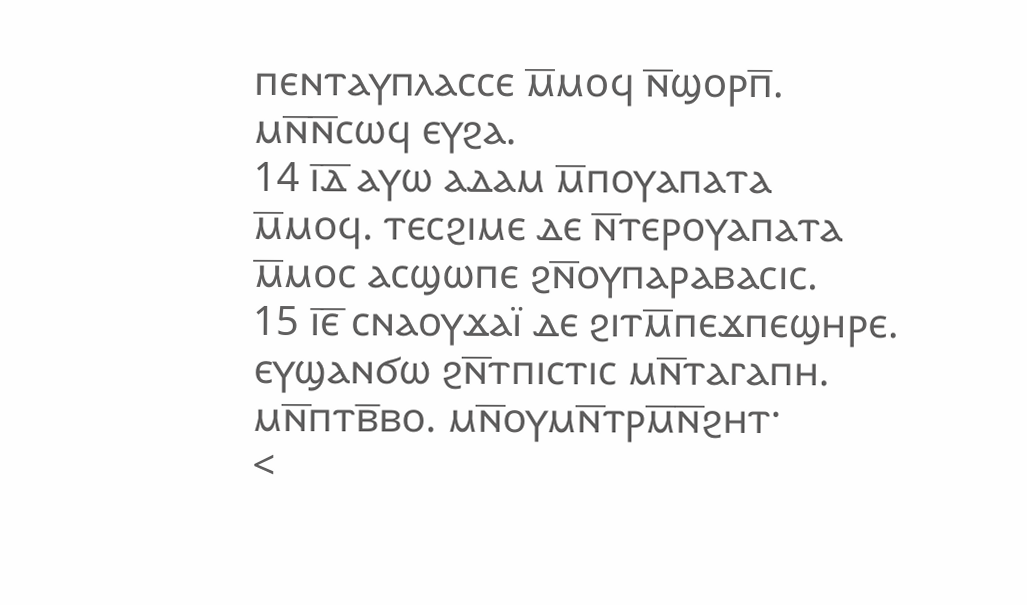ⲡⲉⲛⲧⲁⲩⲡⲗⲁⲥⲥⲉ ⲙ̅ⲙⲟϥ ⲛ̅ϣⲟⲣⲡ̅. ⲙⲛ̅ⲛ̅ⲥⲱϥ ⲉⲩϩⲁ.
14 ⲓ̅ⲇ̅ ⲁⲩⲱ ⲁⲇⲁⲙ ⲙ̅ⲡⲟⲩⲁⲡⲁⲧⲁ ⲙ̅ⲙⲟϥ. ⲧⲉⲥϩⲓⲙⲉ ⲇⲉ ⲛ̅ⲧⲉⲣⲟⲩⲁⲡⲁⲧⲁ ⲙ̅ⲙⲟⲥ ⲁⲥϣⲱⲡⲉ ϩⲛ̅ⲟⲩⲡⲁⲣⲁⲃⲁⲥⲓⲥ.
15 ⲓ̅ⲉ̅ ⲥⲛⲁⲟⲩϫⲁⲓ̈ ⲇⲉ ϩⲓⲧⲙ̅ⲡⲉϫⲡⲉϣⲏⲣⲉ. ⲉⲩϣⲁⲛϭⲱ ϩⲛ̅ⲧⲡⲓⲥⲧⲓⲥ ⲙⲛ̅ⲧⲁⲅⲁⲡⲏ. ⲙⲛ̅ⲡⲧⲃ̅ⲃⲟ. ⲙⲛ̅ⲟⲩⲙⲛ̅ⲧⲣⲙ̅ⲛ̅ϩⲏⲧ·
<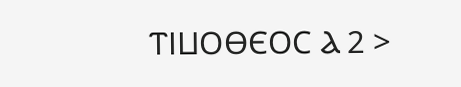ⲦⲒⳘⲞⲐⲈⲞⲤ Ⲁ 2 >